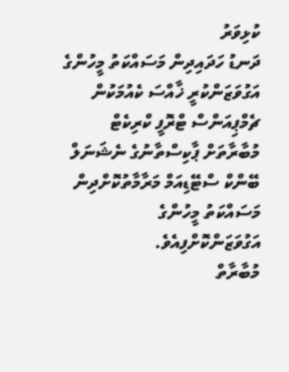ކުޅިވަރު
ދަނޑު ހަދައިދިން މަސައްކަތު މީހުންގެ އަގުވަޒަންކުރީ ޚާއްސަ ކެއުމަކުން
ޗެމްޕިއަންސް ޓްރޮފީ ކްރިކެޓް މުބާރާތަށް ޕާކިސްތާނުގެ ނެޝަނަލް ބޭންކް ސްޓޭޑިއަމް މަރާމާތުކޮށްދިން މަސައްކަތު މީހުންގެ އަގުވަޒަންކޮށްފިއެވެ.
މުބާރާތް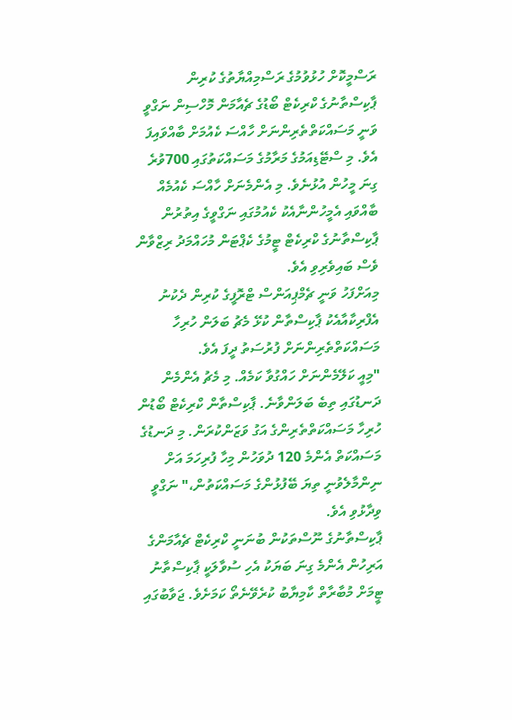ރަސްމީކޮށް ހުޅުވުމުގެ ރަސްމިއްޔާތުގެ ކުރިން ޕާކިސްތާނުގެ ކްރިކެޓް ބޯޑުގެ ޗެއާމަން މޮހްސިން ނަގްވީ ވަނީ މަސައްކަތްތެރިންނަށް ހާއްސަ ކެއުމަށް ބާއްވައިފަ އެވެ. މި ސްޓޭޑިއަމުގެ މަރާމުގެ މަސައްކަތުގައި 700ވުރެ ގިނަ މީހުން އުޅުނެވެ. މި އެންމެނަށް ހާއްސަ ކެއުމެއް ބާއްވައި އެމީހުންނާއެކު ކެއުމުގައި ނަގްވީގެ އިތުރުން ޕާކިސްތާނުގެ ކްރިކެޓް ޓީމުގެ ކެޕްޓަން މުހައްމަދު ރިޒްވާން ވެސް ބައިވެރިވި އެވެ.
މިއަށްފަހު ވަނީ ޗެމްޕިއަންސް ޓްރޮފީގެ ކުރިން ދެކުނު އެފްރިކާއާއެކު ޕާކިސްތާން ކުޅޭ މެޗު ބަލަން ހުރިހާ މަސައްކަތްތެރިންނަށް ފުރުސަތު ދީފަ އެވެ.
"މިއީ ކަލޭމެންނަށް ހައްގުވާ ކަމެއް. މި މެޗު އެންމެން ދަނޑުގައި ތިބެ ބަލަންވާނެ. ޕާކިސްތާން ކްރިކެޓް ބޯޑުން ހުރިހާ މަސައްކަތްތެރިންގެ އަގު ވަޒަންކުރަން. މި ދަނޑުގެ މަސައްކަތް އެންމެ 120 ދުވަހުން މިހާ ފުރިހަމަ އަށް ނިންމާލެވުނީ ތިޔަ ބޭފުޅުންގެ މަސައްކަތުން،" ނަގްވީ ވިދާޅުވި އެވެ.
ޕާކިސްތާނުގެ ނޫސްތަކުން ބުނަނީ ކްރިކެޓް ޗެއާމަންގެ އަރިހުން އެންމެ ގިނަ ބަޔަކު އެހި ސުވާލަކީ ޕާކިސްތާނު ޓީމަށް މުބާރާތް ކާމިޔާބު ކުރެވޭނެތޯ ކަމަށެވެ. ޖަވާބުގައި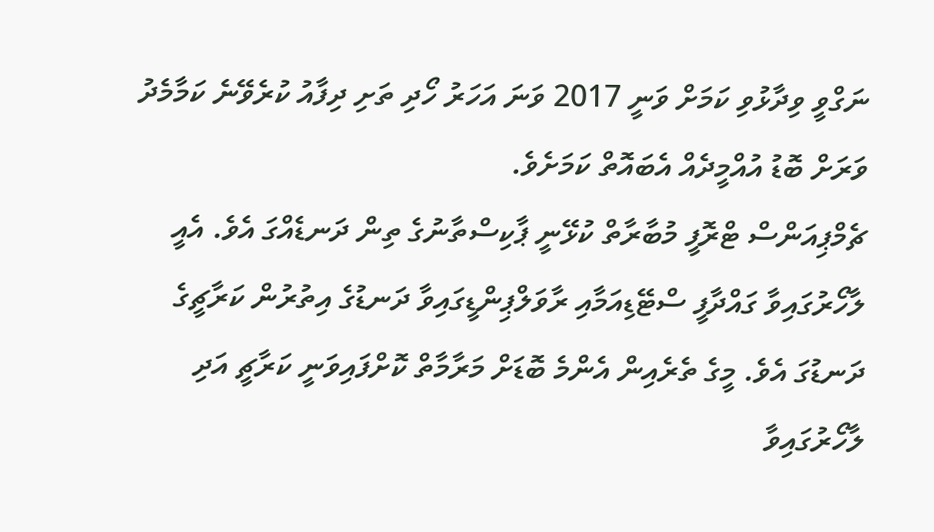ނަގްވީ ވިދާޅުވި ކަމަށް ވަނީ 2017 ވަނަ އަހަރު ހޯދި ތަށި ދިފާއު ކުރެވޭނެ ކަމާމެދު ވަރަށް ބޮޑު އުއްމީދެއް އެބައޮތް ކަމަށެވެ.
ޗެމްޕިއަންސް ޓްރޮފީ މުބާރާތް ކުޅޭނީ ޕާކިސްތާނުގެ ތިން ދަނޑެއްގަ އެވެ. އެއީ ލާހޯރުގައިވާ ގައްދާފީ ސްޓޭޑިއަމާއި ރާވަލްޕިންޑީގައިވާ ދަނޑުގެ އިތުރުން ކަރާޗީގެ ދަނޑުގަ އެވެ. މީގެ ތެރެއިން އެންމެ ބޮޑަށް މަރާމާތް ކޮށްފައިވަނީ ކަރާޗީ އަދި ލާހޯރުގައިވާ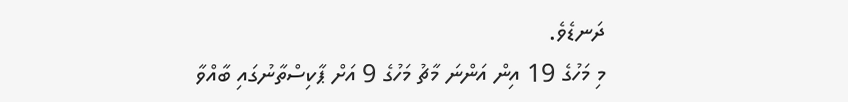ދަނޑެވެ.
މި މަހުގެ 19 އިން އަންނަ މާޗު މަހުގެ 9 އަށް ޕާކިސްތާނުގައި ބާއްވާ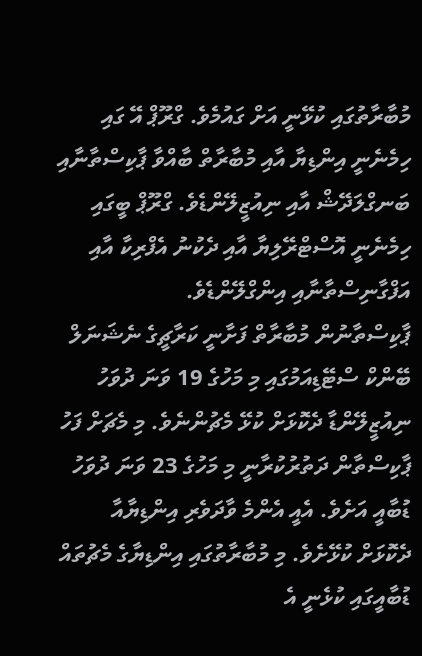މުބާރާތުގައި ކުޅޭނީ އަށް ގައުމެވެ. ގްރޫޕް އޭ ގައި ހިމެނެނީ އިންޑިޔާ އާއި މުބާރާތް ބާއްވާ ޕާކިސްތާނާއި ބަނގްލަދޭޝް އާއި ނިއުޒީލޭންޑެވެ. ގްރޫޕް ބީގައި ހިމެނެނީ އޮސްޓްރޭލިޔާ އާއި ދެކުނު އެފްރިކާ އާއި އަފްގާނިސްތާނާއި އިންގްލޭންޑެވެ.
ޕާކިސްތާނުން މުބާރާތް ފަށާނީ ކަރާޗީގެ ނެޝަނަލް ބޭންކް ސްޓޭޑިއަމުގައި މި މަހުގެ 19 ވަނަ ދުވަހު ނިއުޒީލޭންޑާ ދެކޮޅަށް ކުޅޭ މެޗުންނެވެ. މި މެޗަށް ފަހު ޕާކިސްތާން ދަތުރުކުރާނީ މި މަހުގެ 23 ވަނަ ދުވަހު ޑުބާއީ އަށެވެ. އެއީ އެންމެ ވާދަވެރި އިންޑިޔާއާ ދެކޮޅަށް ކުޅޭށެވެ. މި މުބާރާތުގައި އިންޑިޔާގެ މެޗުތައް ޑުބާއީގައި ކުޅެނީ އެ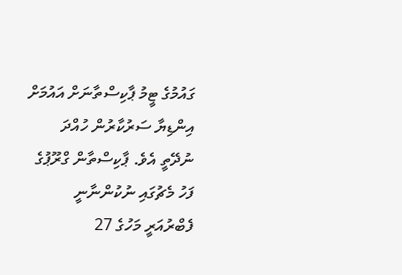ގައުމުގެ ޓީމު ޕާކިސްތާނަށް އައުމަށް އިންޑިޔާ ސަރުކާރުން ހުއްދަ ނުދޭތީ އެވެ. ޕާކިސްތާން ގްރޫޕުގެ ފަހު މެޗުގައި ނުކުންނާނީ ފެބްރުއަރީ މަހުގެ 27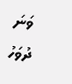ވަނަ ދުވަހު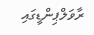ރާވަލްޕިންޑީގައި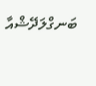ބަނގްލަދޭޝްއާ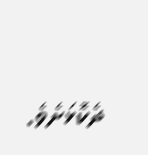ދެކޮޅަށެވެ.